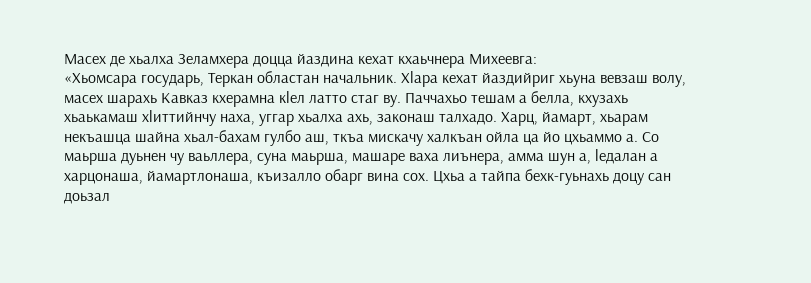Масех де хьалха Зеламхера доцца йаздина кехат кхаьчнера Михеевга:
«Хьомсара государь, Теркан областан начальник. Хӏара кехат йаздийриг хьуна вевзаш волу, масех шарахь Кавказ кхерамна кӏел латто стаг ву. Паччахьо тешам а белла, кхузахь хьаькамаш хӏиттийнчу наха, уггар хьалха ахь, законаш талхадо. Харц, йамарт, хьарам некъашца шайна хьал-бахам гулбо аш, ткъа мискачу халкъан ойла ца йо цхьаммо а. Со маьрша дуьнен чу ваьллера, суна маьрша, машаре ваха лиънера, амма шун а, ӏедалан а харцонаша, йамартлонаша, къизалло обарг вина сох. Цхьа а тайпа бехк-гуьнахь доцу сан доьзал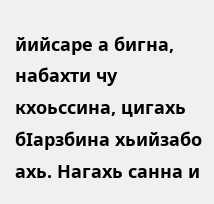йийсаре а бигна, набахти чу кхоьссина, цигахь бӏарзбина хьийзабо ахь. Нагахь санна и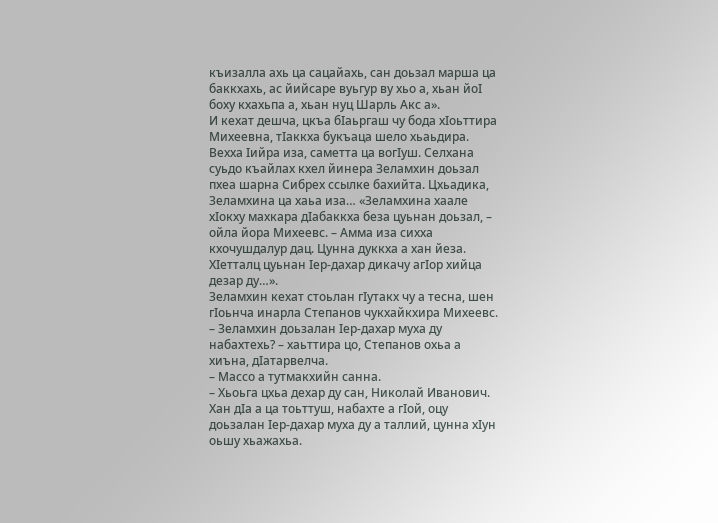къизалла ахь ца сацайахь, сан доьзал марша ца баккхахь, ас йийсаре вуьгур ву хьо а, хьан йоӏ боху кхахьпа а, хьан нуц Шарль Акс а».
И кехат дешча, цкъа бӏаьргаш чу бода хӏоьттира Михеевна, тӏаккха букъаца шело хьаьдира. Вехха ӏийра иза, саметта ца вогӏуш. Селхана суьдо къайлах кхел йинера Зеламхин доьзал пхеа шарна Сибрех ссылке бахийта. Цхьадика, Зеламхина ца хаьа иза… «Зеламхина хаале хӏокху махкара дӏабаккха беза цуьнан доьзал, – ойла йора Михеевс. – Амма иза сихха кхочушдалур дац. Цунна дуккха а хан йеза. Хӏетталц цуьнан ӏер-дахар дикачу агӏор хийца дезар ду…».
Зеламхин кехат стоьлан гӏутакх чу а тесна, шен гӏоьнча инарла Степанов чукхайкхира Михеевс.
– Зеламхин доьзалан ӏер-дахар муха ду набахтехь? – хаьттира цо, Степанов охьа а хиъна, дӏатарвелча.
– Массо а тутмакхийн санна.
– Хьоьга цхьа дехар ду сан, Николай Иванович. Хан дӏа а ца тоьттуш, набахте а гӏой, оцу доьзалан ӏер-дахар муха ду а таллий, цунна хӏун оьшу хьажахьа.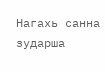Нагахь санна зударша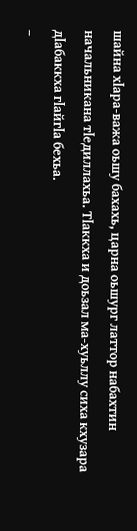шайна хӏара-важа оьшу бахахь, царна оьшург латтор набахтин начальникана тӏедиллахьа. Тӏаккха и доьзал ма-хуьллу сиха кхузара дӏабаккха гӏайгӏа бехьа.
–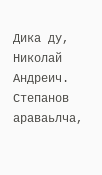Дика ду, Николай Андреич.
Степанов араваьлча,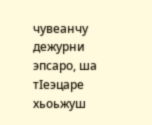чувеанчу дежурни эпсаро, ша тӏеэцаре хьоьжуш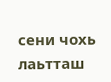сени чохь лаьтташ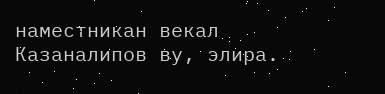наместникан векал Казаналипов ву, элира.